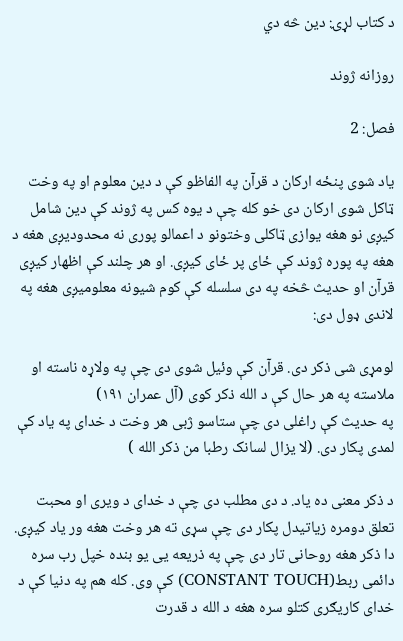د کتاب لړۍ: دین څه دي

روزانه ژوند

فصل: 2

یاد شوی پنځه ارکان د قرآن په الفاظو کې د دین معلوم او په وخت ټاکل شوی ارکان دی خو کله چې د یوه کس په ژوند کې دین شامل کیږی نو هغه یوازی ټاکلی وختونو د اعمالو پوری نه محدودیږی هغه د هغه په پوره ژوند کې ځای پر ځای کیږی. او هر چلند کې اظهار کیږی قرآن او حدیث څخه په دی سلسله کې کوم شیونه معلومیږی هغه په لاندی ډول دی:

لومړی شی ذکر دی. قرآن کې وئیل شوی دی چې په ولاړه ناسته او ملاسته په هر حال کې د الله ذکر کوی (آل عمران ۱۹۱)
په حدیث کې راغلی دی چې ستاسو ژبی هر وخت د خدای په یاد کې لمدی پکار دی. (لا یزال لسانک رطبا من ذکر الله )

د ذکر معنی ده یاد. د دی مطلب دی چې د خدای د ویری او محبت تعلق دومره زیاتیدل پکار دی چې سړی ته هر وخت هغه ور یاد کیږی. دا ذکر هغه روحانی تار دی چې په ذریعه یی یو بنده خپل رب سره دائمی ربط(CONSTANT TOUCH) کې وی. کله هم په دنیا کې د خدای کاریګری کتلو سره هغه د الله د قدرت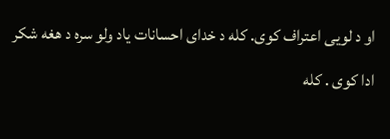او د لویی اعتراف کوی. کله د خدای احسانات یاد ولو سره د هغه شکر ادا کوی . کله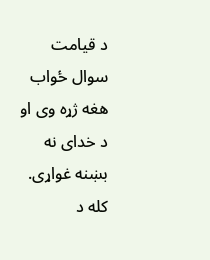د قیامت سوال ځواب هغه ژړه وی او د خدای نه بښنه غواړی. کله د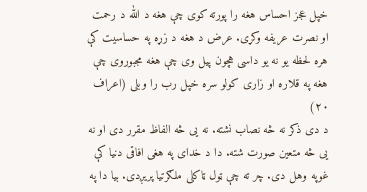خپل عجز احساس هغه را پورته کوی چې هغه د الله د رحمت او نصرت عریفه وکړی. عرض د هغه د زړه په حساسیت کې هره لحظه یو نه یو داسی هچون پیل وی چې هغه مجبوروی چې هغه په قلاره او زاری کولو سره خپل رب را وبلی (اعراف ۲۰)
د دی ذکر نه څه نصاب نشته. نه یی څه الفاظ مقرر دی او نه یی څه متعین صورت شته. دا د خدای په هغی افاقی دنیا کې غوپه وهل دی. چر ته چې ټول ټاکلی ملګرتیا پریږدی. بیا دا په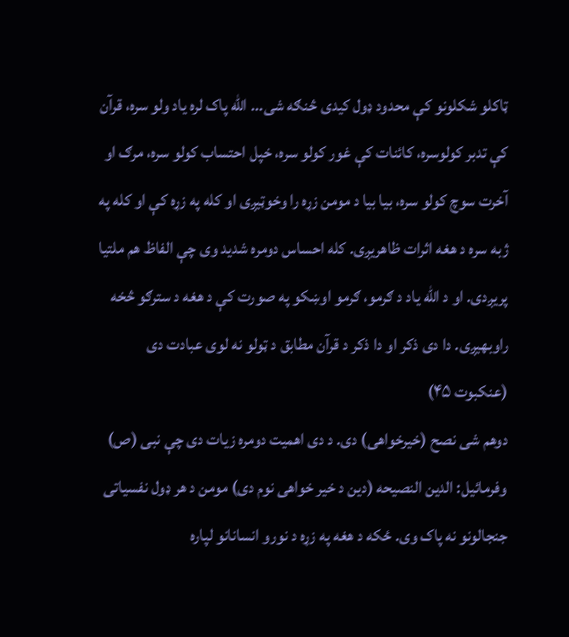ټاکلو شکلونو کې محدود ډول کیدی څنګه شی... الله پاک لره یاد ولو سره، قرآن کې تدبر کولوسره، کائنات کې غور کولو سره، خپل احتساب کولو سره، مرګ او آخرت سوچ کولو سره، بیا بیا د مومن زړه را وخوټیږی او کله په زړه کې او کله په ژبه سره د هغه اثرات ظاهریږی. کله احساس دومره شدید وی چې الفاظ هم ملتیا پریږدی. او د الله یاد د ګرمو، ګرمو اوښکو په صورت کې د هغه د سترګو څخه راوبهیږی. دا دی ذکر او دا ذکر د قرآن مطابق د ټولو نه لوی عبادت دی (عنکبوت ۴۵)
دوهم شی نصح (خیرخواهی) دی. د دی اهمیت دومره زیات دی چې نبی (ص) وفرمائیل: الدین النصیحه (دین د خیر خواهی نوم دی) مومن د هر ډول نفسیاتی جنجالونو نه پاک وی. ځکه د هغه په زړه د نورو انسانانو لپاره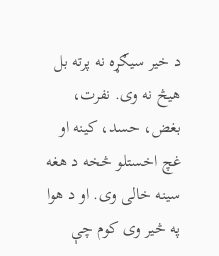د خیر سیګړه نه پرته بل هیڅ نه وی. نفرت، بغض، حسد، کینه او غچ اخستلو څخه د هغه سینه خالی وی. او د هوا په څیر وی کوم چې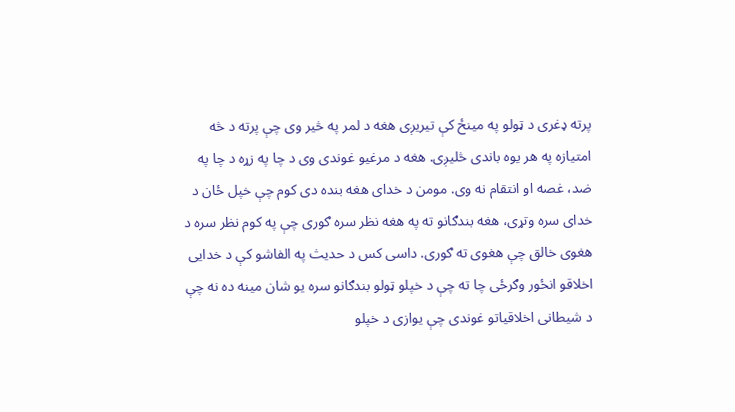پرته ‌ډغری د ټولو په مینځ کې تیریږی هغه د لمر په څیر وی چې پرته د څه امتیازه په هر یوه باندی څلیږی. هغه د مرغیو غوندی وی د چا په زړه د چا په ضد، غصه او انتقام نه وی. مومن د خدای هغه بنده دی کوم چې خپل ځان د خدای سره وتړی، هغه بندګانو ته په هغه نظر سره ګوری چې په کوم نظر سره د هغوی خالق چې هغوی ته ګوری. داسی کس د حدیث په الفاشو کې د خدایی اخلاقو انځور وګرځی چا ته چې د خپلو ټولو بندګانو سره یو شان مینه ده نه چې د شیطانی اخلاقیاتو غوندی چې یوازی د خپلو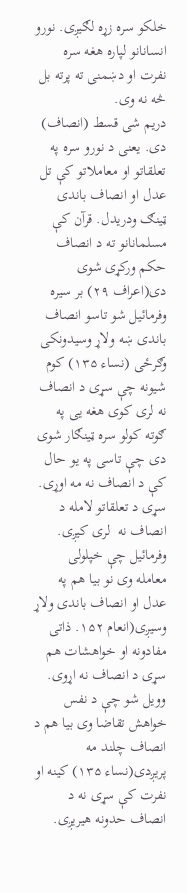خلکو سره زړه لګیږی. نورو انسانانو لپاره هغه سره نفرت او دښمنی ته پرته بل څه نه وی.
دریم شی قسط (انصاف) دی. یعنی د نورو سره په تعلقاتو او معاملاتو کې تل عدل او انصاف باندی ټینګ ودریدل. قرآن کې مسلمانانو ته د انصاف حکم ورکړی شوی دی(اعراف ۲۹) بر سیره وفرمائیل شو تاسو انصاف باندی ښه ولاړ وسیدونکی وګرځی (نسا‌ء ۱۳۵) کوم شیونه چې سړی د انصاف نه لری کوی هغه یی په ګوته کولو سره ټینګار شوی دی چې تاسی په یو حال کې د انصاف نه مه اوړی. سړی د تعلقاتو لامله د انصاف نه  لری کیږی. وفرمائیل چې خپلولی معامله وی نو بیا هم په عدل او انصاف باندی ولاړ وسیږی(انعام ۱۵۲. ذاتی مفادونه او خواهشات هم سړی د انصاف نه اړوی. وویل شو چې د نفس خواهش تقاضا وی بیا هم د انصاف چلند مه پریږدی(نساء ۱۳۵) کینه او نفرت کې سړی نه د انصاف حدونه هیریږی.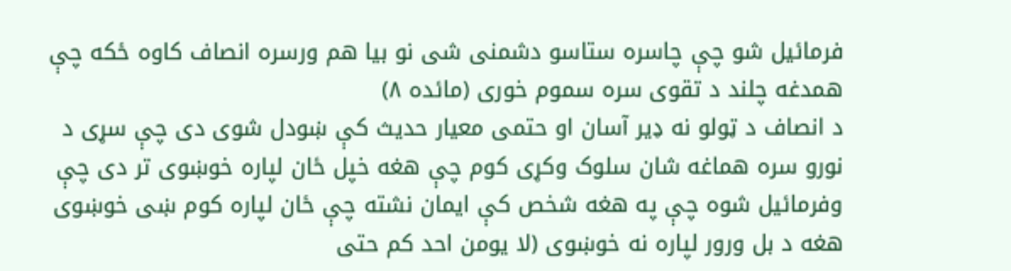فرمائیل شو چې چاسره ستاسو دشمنی شی نو بیا هم ورسره انصاف کاوه ځکه چې همدغه چلند د تقوی سره سموم خوری (مائده ۸)
د انصاف د ټولو نه ډیر آسان او حتمی معیار حدیث کې ښودل شوی دی چې سړی د نورو سره هماغه شان سلوک وکړی کوم چې هغه خپل ځان لپاره خوښوی تر دی چې وفرمائیل شوه چې په هغه شخص کې ایمان نشته چې ځان لپاره کوم ښی خوښوی هغه د بل ورور لپاره نه خوښوی (لا یومن احد کم حتی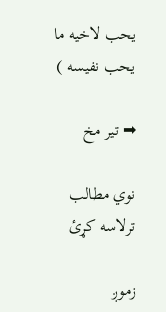یحب لاخیه ما یحب نفیسه )

➡ تیر مخ

نوي مطالب ترلاسه کړئ

زموږ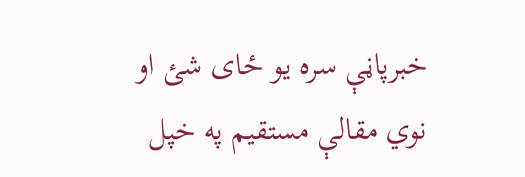خبرپاڼې سره یو ځای شئ او نوي مقالې مستقیم په خپل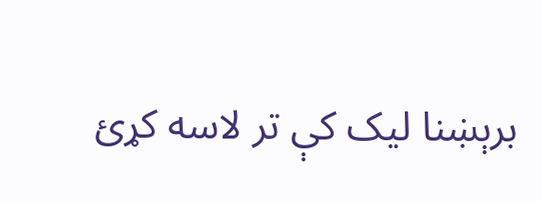برېښنا لیک کې تر لاسه کړئ